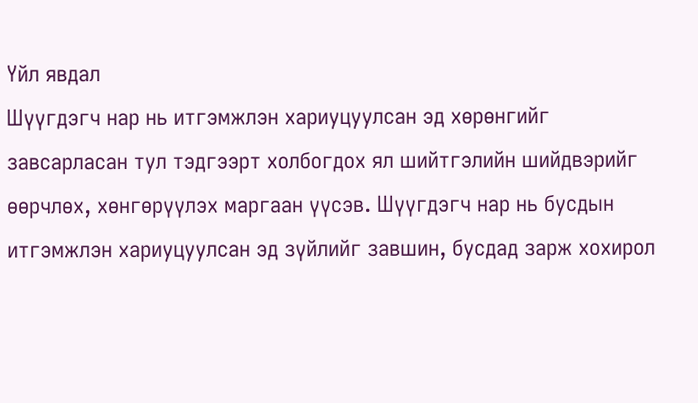Үйл явдал
Шүүгдэгч нар нь итгэмжлэн хариуцуулсан эд хөрөнгийг завсарласан тул тэдгээрт холбогдох ял шийтгэлийн шийдвэрийг өөрчлөх, хөнгөрүүлэх маргаан үүсэв. Шүүгдэгч нар нь бусдын итгэмжлэн хариуцуулсан эд зүйлийг завшин, бусдад зарж хохирол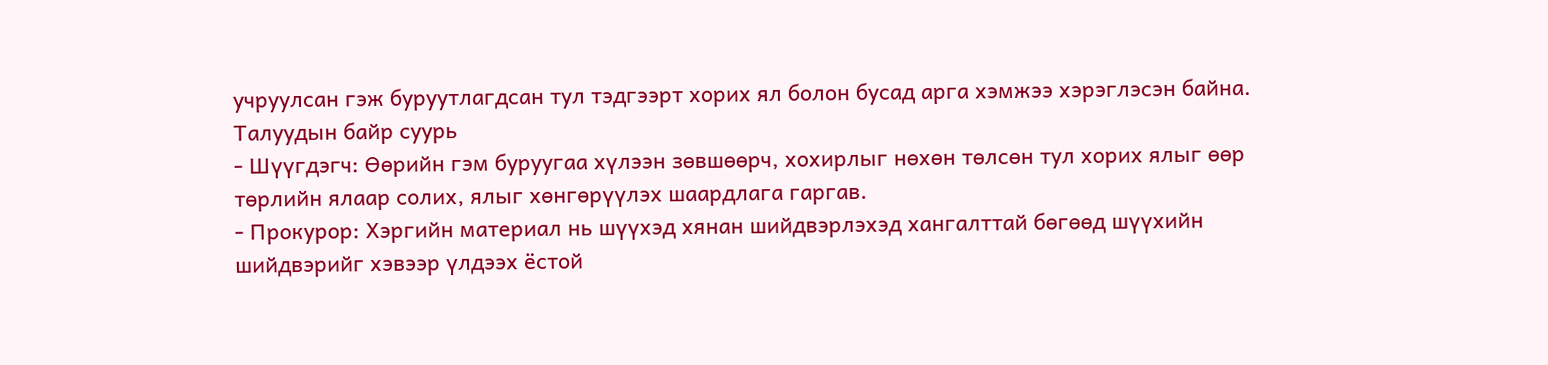учруулсан гэж буруутлагдсан тул тэдгээрт хорих ял болон бусад арга хэмжээ хэрэглэсэн байна.
Талуудын байр суурь
- Шүүгдэгч: Өөрийн гэм буруугаа хүлээн зөвшөөрч, хохирлыг нөхөн төлсөн тул хорих ялыг өөр төрлийн ялаар солих, ялыг хөнгөрүүлэх шаардлага гаргав.
- Прокурор: Хэргийн материал нь шүүхэд хянан шийдвэрлэхэд хангалттай бөгөөд шүүхийн шийдвэрийг хэвээр үлдээх ёстой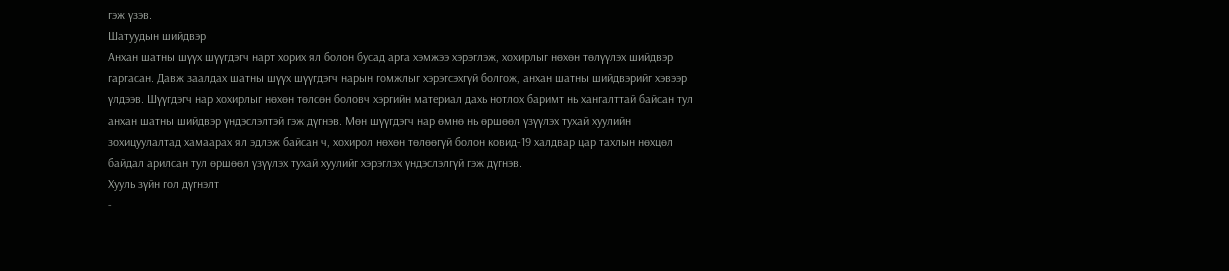гэж үзэв.
Шатуудын шийдвэр
Анхан шатны шүүх шүүгдэгч нарт хорих ял болон бусад арга хэмжээ хэрэглэж, хохирлыг нөхөн төлүүлэх шийдвэр гаргасан. Давж заалдах шатны шүүх шүүгдэгч нарын гомжлыг хэрэгсэхгүй болгож, анхан шатны шийдвэрийг хэвээр үлдээв. Шүүгдэгч нар хохирлыг нөхөн төлсөн боловч хэргийн материал дахь нотлох баримт нь хангалттай байсан тул анхан шатны шийдвэр үндэслэлтэй гэж дүгнэв. Мөн шүүгдэгч нар өмнө нь өршөөл үзүүлэх тухай хуулийн зохицуулалтад хамаарах ял эдлэж байсан ч, хохирол нөхөн төлөөгүй болон ковид-19 халдвар цар тахлын нөхцөл байдал арилсан тул өршөөл үзүүлэх тухай хуулийг хэрэглэх үндэслэлгүй гэж дүгнэв.
Хууль зүйн гол дүгнэлт
-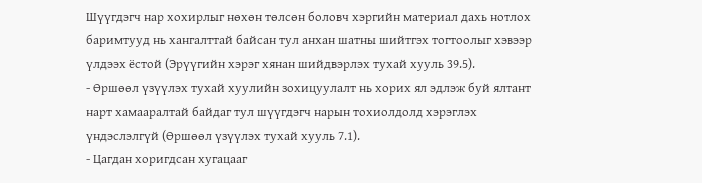Шүүгдэгч нар хохирлыг нөхөн төлсөн боловч хэргийн материал дахь нотлох баримтууд нь хангалттай байсан тул анхан шатны шийтгэх тогтоолыг хэвээр үлдээх ёстой (Эрүүгийн хэрэг хянан шийдвэрлэх тухай хууль 39.5).
- Өршөөл үзүүлэх тухай хуулийн зохицуулалт нь хорих ял эдлэж буй ялтант нарт хамааралтай байдаг тул шүүгдэгч нарын тохиолдолд хэрэглэх үндэслэлгүй (Өршөөл үзүүлэх тухай хууль 7.1).
- Цагдан хоригдсан хугацааг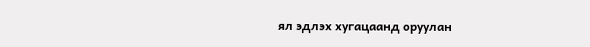ял эдлэх хугацаанд оруулан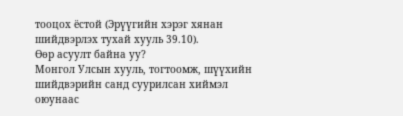тооцох ёстой (Эрүүгийн хэрэг хянан шийдвэрлэх тухай хууль 39.10).
Өөр асуулт байна уу?
Монгол Улсын хууль, тогтоомж, шүүхийн шийдвэрийн санд суурилсан хиймэл оюунаас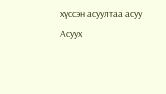хүссэн асуултаа асуу
Асуух